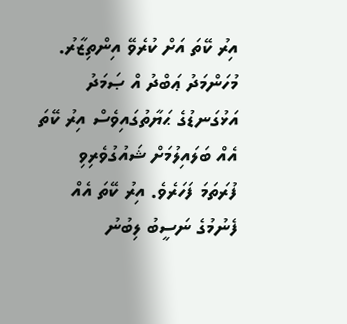އިރު ކޭތަ އަށް ކުރެވޭ އިންތިޒާރު.
މުހަންމަދު ޢަބްދު އް ޞަމަދު
އަޅުގަނޑުގެ ޙަޔާތުގައިވެސް އިރު ކޭތަ އެއް ބަލައިލުމަށް ޝައުގުވެރިވި ފުރަތަމަ ފަހަރެވެ. އިރު ކޭތަ އެއް ފެނުމުގެ ނަސީބު ލިބުނު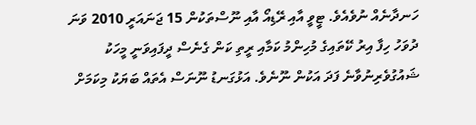ހަނދާނެއް ނުވެއެވެ. ޓީވީ އާއި ރޭޑިއޯ އާއި ނޫސްތަކުން 15 ޖަނައަރީ 2010 ވަނަ ދުވަހު ހިފާ އިރު ކޭތައިގެ މުހިންމު ކަމާއި ރީތި ކަން ގެނެސް ދީފައިވަނީ މީހަކު ޝައުގުވެރިނުވާނެ ފަދަ އަކުން ނޫނެވެ. އަޅުގަނޑު ނޫނަސް އެތައް ބަޔަކު މިކަމަށް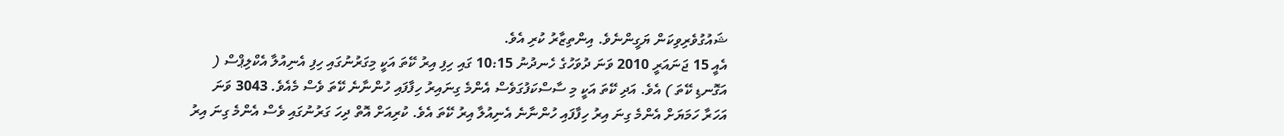ޝައުގުވެރިވިކަން ޔަގީންނެވެ. އިންތިޒާރު ކުރި އެވެ.
އެއީ 15 ޖަނައަރީ 2010 ވަނަ ދުވަހުގެ ހެނދުނު 10:15 ގައި ހިފި އިރު ކޭތަ އަކީ މިގަރުނުގައި ހިފި އެނިއުލާ އެކްލިޕްސް ( އަގޮނޑި ކޭތަ ) އެވެ. އަދި ކޭތަ އަކީ މި ސާސްކަފުގަވެސް އެންމެ ގިނައިރު ހިފާފައި ހުންނާނެ ކޭތަ ވެސް މެއެވެ. 3043 ވަނަ އަހަރާ ހަމަޔަށް އެންމެ ގިނަ އިރު ހިފާފައި ހުންނާނެ އެނިއުލާ އިރު ކޭތަ އެވެ. ކުރިއަށް އޮތް ދިހަ ގަރުނުގައި ވެސް އެންމެ ގިނަ އިރު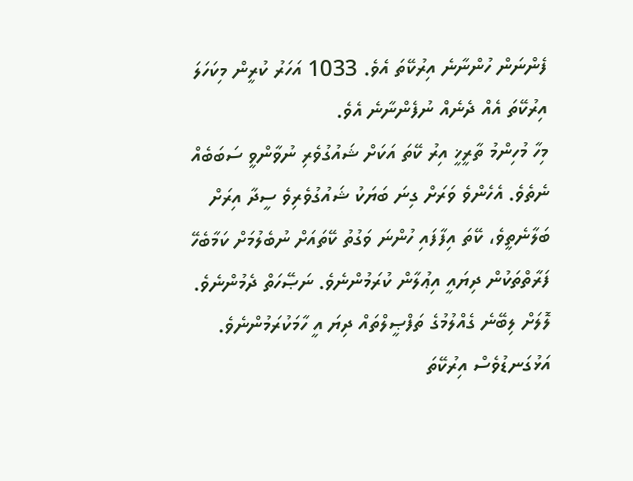ފެންނަން ހުންނާނެ އިރުކޭތަ އެވެ. 1033 އަހަރު ކުރީން މިކަހަލަ އިރުކޭތަ އެއް ދެނެއް ނުފެންނާނެ އެވެ.
މިހާ މުހިންމު ތާރީޚީ އިރު ކޭތަ އަކަށް ޝައުގުވެރި ނުވާންވީ ސަބަބެއް ނެތެވެ. އެހެންވެ ވަރަށް ގިނަ ބަޔަކު ޝައުގުވެރިވެ ސީދާ އިރަށް ބަލާނެތީވެ، ކޭތަ އިފާފައި ހުންނަ ވަގުތު ކޭތައަށް ނުބެލުމަށް ކަމާބެހޭ ފަރާތްތަކުން ދިޔައީ އިޢުލާން ކުރަމުންނެވެ. ނަޞޭހަތް ދެމުންނެވެ. ލޮލަށް ލިބޭނެ ގެއްލުމުގެ ތަފްޞީލްތައް ދިޔަ އީ ހާމަކުރަމުންނެވެ. އަޅުގަނޑުވެސް އިރުކޭތަ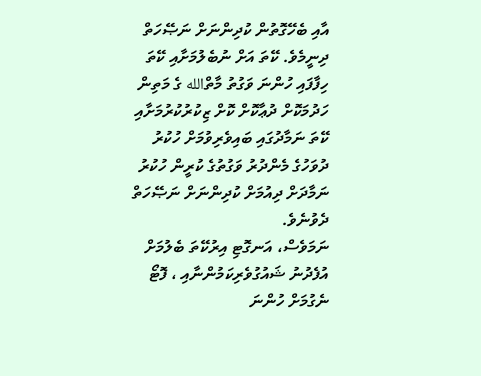އާއި ބެހޭގޮތުން ކުދިންނަށް ނަޞޭހަތް ދިނީމެވެ. ކޭތަ އަށް ނުބެލުމަށާއި ކޭތަ ހިފާފައި ހުންނަ ވަގުތު މާތްالله ގެ މަތިން ހަދުމަކޮށް ދުޢާކޮށް ކޮށް ޒިކުރުކުރުމަށާއި ކޭތަ ނަމާދުގައި ބައިވެރިވުމަށް ހުކުރު ދުވަހުގެ މެންދުރު ވަގުތުގެ ކުރީން ހުކުރު ނަމާދަށް ދިއުމަށް ކުދިންނަށް ނަޞޭހަތް ދެވުނެވެ.
ނަމަވެސް، އަނގޮޓި އިރުކޭތަ ބެލުމަށް އުފެދުނު ޝައުގުވެރިކަމުންނާއި ، ފޮޓޯ ނެގުމަށް ހުންނަ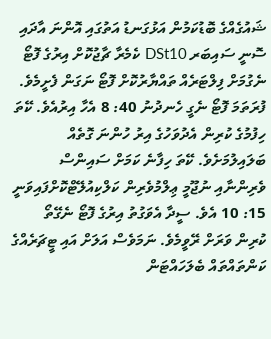ޝައުގެއްގެ ބޮޑުކަމުން އަޅުގަނޑު އަތުގައި އޮންނަ އާދައި ސޮނީ ސައިބަރ DSt10 ކެމެރާ ޗާޖުކޮށް އިރުގެ ފޮޓޯ ނެގުމަށް ފިލްޓަރެއް ތައްޔާރުކޮށް ފޮޓޯ ނަގަން ފެށީމެވެ. ފުރަތަމަ ފޮޓޯ ނެގީ ހެނދުނު 40: 8 އެހާ އިރުއެވެ. ކޭތަ ހިފުމުގެ ކުރިން އެދުވަހުގެ އިރު ހުންނަ ގޮތެއް ބަލައިލުމަށެވެ. ކޭތަ ހިފާނެ ކަމަށް ސައިންސް ވެރިންނާއި ނުޖޫމީ ޢިލްމުވެރިން ކަލްކިއުލޭޓްކޮށްފައިވަނީ 15: 10 އެވެ. ސީދާ އެވަގުތު އިރުގެ ފޮޓޯ ނެގޭތޯ ކުރިން ވަރަށް ރޭވީމެވެ. ނަމަވެސް އަލަށް އައި ޓީޗަރެއްގެ ކަންތައްތައް ބެލަހައްޓަން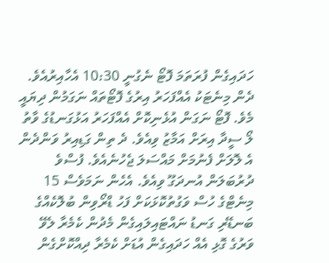ހަދައިގެން ފުރަތަމަ ފޮޓޯ ނެގުނީ 10:30 އެހާއިރުއެވެ. ދެން މިނެޓަކު އެއްފަހަރު އިރުގެ ފޮޓޯތައް ނަގަމުން ދިޔައީ މެވެ. ފޮޓޯ ނަގަން އުޅެނިކޮށް އެއްފަހަރު އަޅުގަނޑުގެ ވާތު ލޯ ސީދާ އިރަށް އަމާޒު ވިއެވެ. ދެ ތިން ގަޑިއިރު ވަންދެން އެ ލޮލަށް ފެނުމަށް މައްސަލަ ޖެހުނެއެވެ. ފުސްވެ ދުރުބަލަން އުނދަގޫ ވިއެވެ. އެހެން ނަމަވެސް 15 މިނެޓްގެ ހުސް ވަގުތުކޮޅަކަށް ފަހު ޑްރޯވިން ބުލޮކެއްގެ ބަނޑޭރި ގަނޑު ނައްޓައިލައިގެން މެދުން ކެމެރާ ލެވޭ ވަރުގެ ގޮޅި އެއް ހަދައިގެން އުޑަށް ކެމެރާ ދިއްކޮށްގެން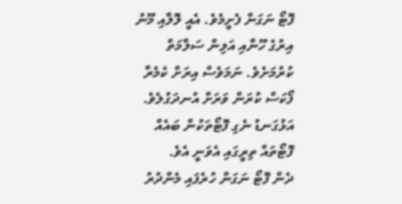ފޮޓޯ ނަގަން ފެށީމެވެ. އެއީ ލޮލާއި މޫނު އިރުގެ ހޫނާއި އަލިން ސަލާމަތް ކުރުމަށެވެ. ނަމަވެސް އިރަށް ކެމެރާ ފޯކަސް ކުރަން ވަރަށް އުނދަގުލެވެ. އަޅުގަނޑު ނެގި ފޮޓޯތަކުން ބައެއް ފޮޓޯތައް ތިރީގައި އެވަނީ އެވެ.
ދެން ފޮޓޯ ނަގަން ހުރެފައި މެންދުރު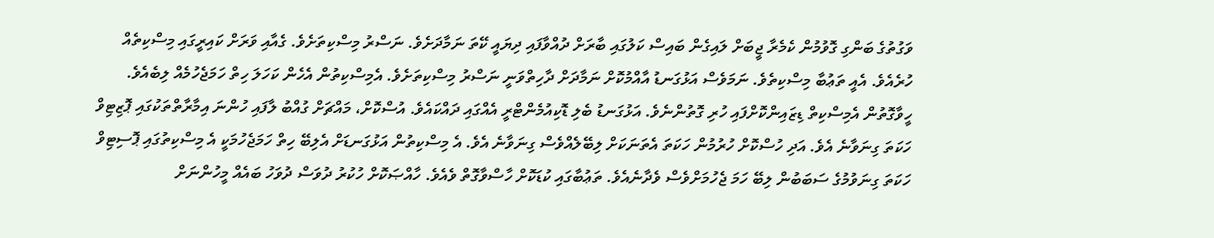ވަގުތުގެ ބަންގި ގޮވުމުން ކެމެރާ ޖީބަށް ލައިގެން ބައިސް ކަލުގައި ބާރަށް ދުއްވާފައި ދިޔައީ ކޭތަ ނަމާދަށެވެ. ނަސްރު މިސްކިތަށެވެ. ގެއާއި ވަރަށް ކައިރީގައި މިސްކިތެއް ހުރެއެވެ. އެއީ ތަޢުބާ މިސްކިތެވެ. ނަމަވެސް އަޅުގަނޑު އާއްމުކޮށް ނަމާދަށް ދާހިތްވަނީ ނަސްރު މިސްކިތަށެވެ. އެމިސްކިތުން އެހެން ކަހަލަ ހިތް ހަމަޖެހުމެއް ލިބެއެވެ. ހީވާގޮތުން އެމިސްކިތް ޑިޒައިންކޮށްފައި ހުރި ގޮތުންނެވެ. އަޅުގަނޑު ބެލި ޑޮކިއުމެންޓްރީ އެއްގައި ދައްކައެވެ. އުސްކޮށް، މައްޗަށް ގުއްބު ލާފައި ހުންނަ އިމާރާތްތަކުގައި ޕޮޒިޓިވް ހަކަތަ ގިނަވާނެ އެވެ. އަދި ހުސްކޮށް ހުރުމުން ހަކަތަ އެތަނަކަށް ލިބޭލެއްވެސް ގިނަވާނެ އެވެ. އެ މިސްކިތުން އަޅުގަނޑަށް އެލިބޭ ހިތް ހަމަޖެހުމަކީ އެ މިސްކިތުގައި ޕޮސިޓިވް ހަކަތަ ގިނަވުމުގެ ސަބަބުން ލިބޭ ހަމަ ޖެހުމަށްވެސް ވެދާނެއެވެ. ތަޢުބާގައި ކުޑަކޮށް ހާސްވާގޮތް ވެއެވެ. ހާއްޞަކޮށް ހުކުރު ދުވަސް ދުވަހު ބައެއް މީހުންނަށް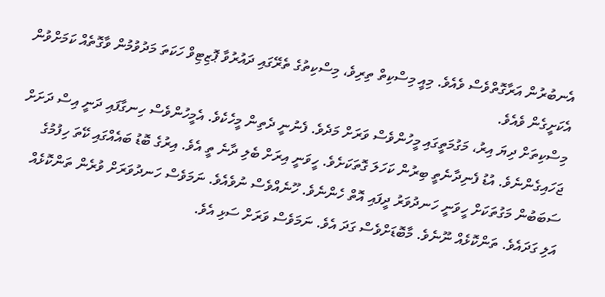އެނބުރުން އަރާގޮތްވެސް ވެއެވެ. މިއީ މިސްކިތް ތިރިވެ، މިސްކިތުގެ ތެރޭގައި ދައުރުވާ ޕޮޒިޓިވް ހަކަތަ މަދުވުމުން ވާގޮތެއް ކަމަށްވުން އެކަށީގެން ވެއެވެ.
މިސްކިތަށް ދިޔަ އިރު، މަގުމަތީގައި މީހުންވެސް ވަރަށް މަދެވެ. ފެނުނީ ދެތިން މީހެކެވެ. އެމީހުންވެސް ހިނގާފައި ދަނީ އިސް ދަށަށް ޖަހައިގެންނެވެ. އުޑު ފެނިދާނެތީ ބިރުން ކަހަލަ ގޮތަކަށެވެ. ހީވަނީ އިރަށް ބެލި ދާނެ ތީ އެވެ. އިރުގެ ބޮޑު ބައެއްގައި ކޭތަ ހިފުމުގެ ސަބަބުން މަގުތަކަށް ހީވަނީ ހަނދުވަރު ދީފައި އޮތް ހެންނެވެ. ހޫނެއްވެސް ނުވެއެވެ. ނަމަވެސް ހަނދުވަރަށް ވުރެން ތަންކޮޅެއް އަލި ގަދައެވެ. ތަންކޮޅެއް ނޫނެވެ. މާބޮޑަށްވެސް ގަދަ އެވެ. ނަމަވެސް ވަރަށް ސަޅި އެވެ.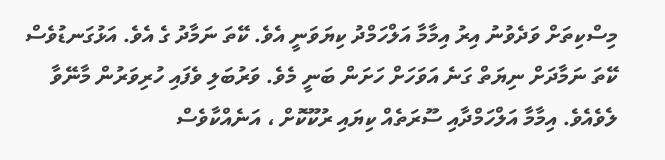މިސްކިތަށް ވަދެވުނު އިރު އިމާމާ އަލްހަމްދު ކިޔަވަނީ އެވެ. ކޭތަ ނަމާދު ގެ އެވެ. އަޅުގަނޑުވެސް ކޭތަ ނަމާދަށް ނިޔަތް ގަނެ އަވަހަށް ހަށަން ބަނީ މެވެ. ވަރުބަލި ވެފައި ހުރިވަރުން މާނޭވާ ލެވެއެވެ. އިމާމާ އަލްހަމްދާއި ސޫރަތެއް ކިޔައި ރުކޫކޮށް ، އަނެއްކާވެސް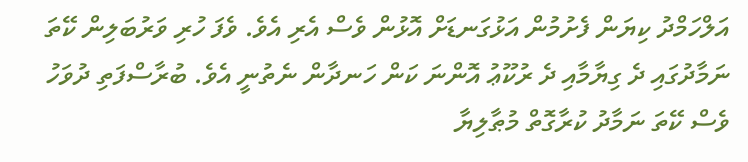އަލްހަމްދު ކިޔަން ފެށުމުން އަޅުގަނޑަށް އޮޅުން ވެސް އެރި އެވެ. ވެފަ ހުރި ވަރުބަލިން ކޭތަ ނަމާދުގައި ދެ ގިޔާމާއި ދެ ރުކޫޢު އޮންނަ ކަން ހަނދާން ނެތުނީ އެވެ. ބުރާސްފަތި ދުވަހު ވެސް ކޭތަ ނަމާދު ކުރާގޮތް މުޠާލިޔާ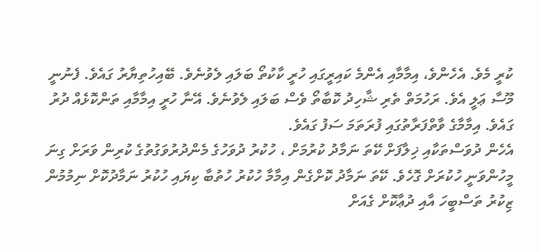ކުރީ މެވެ. އެހެންވެ، އިމާމާއި އެންމެ ކައިރީގައި ހުރީ ކާކުތޯ ބަލައި ލެވުނެވެ. ބޭއިހުތިޔާރު ގައެވެ. ފެނުނީ މޫސާ ޢަލީ އެވެ. ރަހުމަތް ތެރި ޝާހިދު ކޮބާތޯ ވެސް ބަލައި ލެވުނެވެ. އޭނާ ހުރީ އިމާމާއި ތަންކޮޅެއް ދުރު ގައެވެ. އިމާމާގެ ވާތްފަރާތުގައި ފުރަތަމަ ސަފު ގައެވެ.
އެހެން ދުވަސްތަކާއި ޚިލާފަށް ކޭތަ ނަމާދު ކުރުމަށް ، ހުކުރު ދުވަހުގެ މެންދުރުވަގުތުގެ ކުރިން ވަރަށް ގިނަ މީހުންވަނީ ހުކުރަށް ގޮހެވެ. ކޭތަ ނަމާދު ކޮށްގެން އިމާމާ ހުކުރު ހުތުބާ ކިޔައި ހުކުރު ނަމާދުކޮށް ނިމުމުން ޒިކުރު ތަސްބީހަ އާއި ދުޢާކޮށް ގެއަށް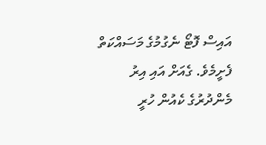އައިސް ފޮޓޯ ނެގުމުގެ މަސައްކަތް ފެށީމެވެ. ގެއަށް އައި އިރު މެންދުރުގެ ކެއުން ހުރީ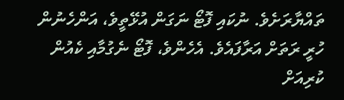ތައްޔާރަށެވެ. ނުކައި ފޮޓޯ ނަގަން އުޅޭތީވެ، އަންހެނުން ހުރީ ރަތަށް އަރާފައެވެ. އެހެންވެ، ފޮޓޯ ނެގުމާއި ކެއުން ކުރިއަށް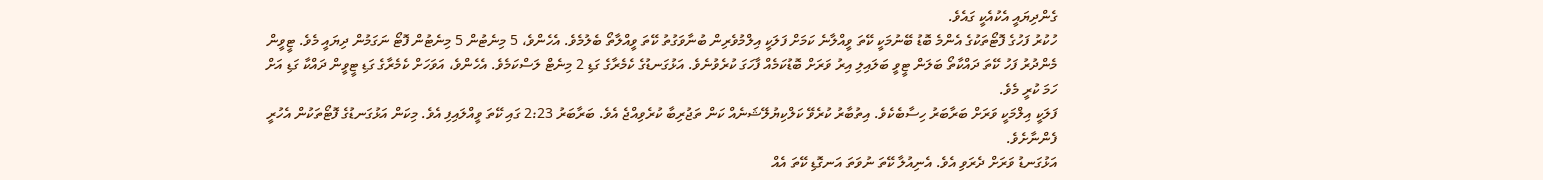ގެންދިޔައީ އެކުއެކީ ގައެވެ.
ހުކުރު ފަހުގެ ފޮޓޯތަކުގެ އެންމެ ބޮޑު ބޭނުމަކީ ކޭތަ ވީއްލާނެ ކަމަށް ފަލަކީ އިލްމުވެރިން ބުނާވަގުތު ކޭތަ ވީއްލާތޯ ބެލުމެވެ. އެހެންވެ، 5 މިނެޓުން 5 މިނެޓުން ފޮޓޯ ނަގަމުން ދިޔައީ މެވެ. ޓީވީން މެންދުރު ފަހު ކޭތަ ދައްކާތޯ ބަލަން ޓީވީ ބަލައިލި އިރު ވަރަށް ބޮޑުކަމެއް ފާހަގަ ކުރެވުނެވެ. އަޅުގަނޑުގެ ކެމެރާގެ ގަޑި 2 މިނެޓް ލަސްކަމެވެ. އެހެންވެ، އަވަހަށް ކެމެރާގެ ގަޑި ޓީވީން ދައްކާ ގަޑި އަށް ހަމަ ކުރީ މެވެ.
ފަލަކީ އިލްމަކީ ވަރަށް ބަރާބަރު ހިސާބެކެވެ. އިތުބާރު ކުރެވޭ ކަލްކިޔުލޭޝަނެއް ކަން ތަޖުރިބާ ކުރެވިއްޖެ އެވެ. ބަރާބަރު 2:23 ގައި ކޭތަ ވީއްލައިފި އެވެ. މިކަން އަޅުގަނޑުގެ ފޮޓޯތަކުން އެހުރީ ފެންނާށެވެ.
އަޅުގަނޑު ވަރަށް ދެރަވި އެވެ. އެނިއުލާ ކޭތަ ނުވަތަ އަނގޮޑި ކޭތަ އެއް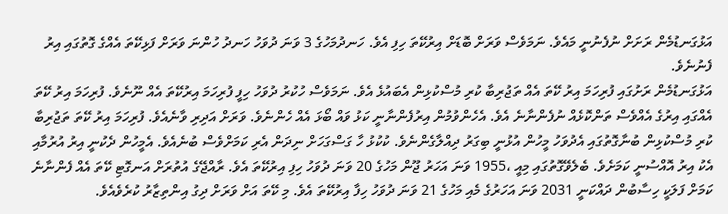އަޅުގަނޑުމެން ރަށަށް ނުފެނުނީ މައެވެ. ނަމަވެސް ވަރަށް ބޮޑަށް އިރުކޭތަ ހިފި އެވެ. ހަނދުމަހުގެ 3 ވަނަ ދުވަހު ހަނދު ހުންނަ ވަރަށް ފަޅިކޭތަ އެއްގެ ގޮތުގައި އިރު ފެނުނެވެ.
އަޅުގަނޑުމެން ރަށުގައި ފުރިހަމަ އިރު ކޭތަ އެއް ތަޖުރިބާ ކުރި މުސްކުޅިން އެބައުޅެ އެވެ. ނަމަވެސް ހުކުރު ދުވަހު ހިފީ ފުރިހަމަ އިރުކޭތަ އެއް ނޫނެވެ. ފުރިހަމަ އިރު ކޭތަ އެއްގައި އިރުގެ އެއްވެސް ތަންކޮޅެއް ނުފެންނާނެ އެވެ. އެހެންވުމުން އިރުފެންނާނީ ކަޅު ވައް ބޯޅަ އެއް ހެންނެވެ. ވަރަށް އަދިރި ވާނެއެވެ. ފުރިހަމަ އިރު ކޭތަ ތަޖުރިބާ ކުރި މުސްކުޅިން ބުނާގޮތުގައި އެދުވަހު މީހުން އުޅުނީ ބިގަރު ދިއްލާގެންނެވެ. ކުކުޅު ހާ ގަސްގަހަށް ނިދަން އެރި ކަމަށްވެސް ބުނެއެވެ. އެމީހުން ދެކުނީ އިރު އުރުމާއި އެކު އިރު އޮއްސުނީ ކަމަށެވެ. ބެލެވޭގޮތުގައި މިއީ ،1955 ވަނަ އަހަރު ޖޫން މަހުގެ 20 ވަނަ ދުވަހު ހިފި އިރުކޭތަ އެވެ. ރާއްޖޭގެ އުތުރަށް އަނގޮޓި ކޭތަ އެއް ފެންނާނެ ކަމަށް ފަލަކީ ހިސާބުން ދައްކަނީ 2031 ވަނަ އަހަރުގެ މެއި މަހުގެ 21 ވަނަ ދުވަހު ހިފާ އިރުކޭތަ އެވެ. މި ކޭތަ އަށް ވަރަށް ދިގު އިންތިޒާރު ކުރެވެއެވެ.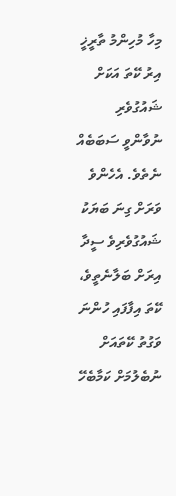މިހާ މުހިންމު ތާރީޚީ އިރު ކޭތަ އަކަށް ޝައުގުވެރި ނުވާންވީ ސަބަބެއް ނެތެވެ. އެހެންވެ ވަރަށް ގިނަ ބަޔަކު ޝައުގުވެރިވެ ސީދާ އިރަށް ބަލާނެތީވެ، ކޭތަ އިފާފައި ހުންނަ ވަގުތު ކޭތައަށް ނުބެލުމަށް ކަމާބެހޭ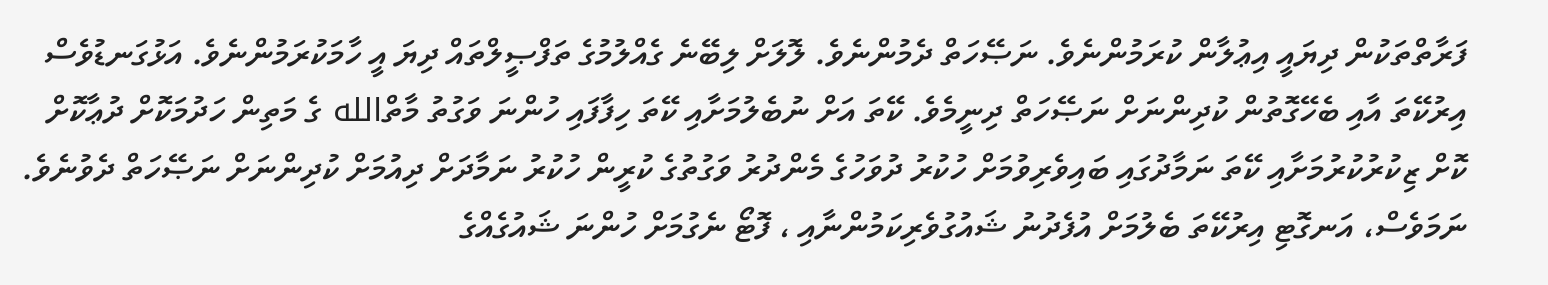ފަރާތްތަކުން ދިޔައީ އިޢުލާން ކުރަމުންނެވެ. ނަޞޭހަތް ދެމުންނެވެ. ލޮލަށް ލިބޭނެ ގެއްލުމުގެ ތަފްޞީލްތައް ދިޔަ އީ ހާމަކުރަމުންނެވެ. އަޅުގަނޑުވެސް އިރުކޭތަ އާއި ބެހޭގޮތުން ކުދިންނަށް ނަޞޭހަތް ދިނީމެވެ. ކޭތަ އަށް ނުބެލުމަށާއި ކޭތަ ހިފާފައި ހުންނަ ވަގުތު މާތްالله ގެ މަތިން ހަދުމަކޮށް ދުޢާކޮށް ކޮށް ޒިކުރުކުރުމަށާއި ކޭތަ ނަމާދުގައި ބައިވެރިވުމަށް ހުކުރު ދުވަހުގެ މެންދުރު ވަގުތުގެ ކުރީން ހުކުރު ނަމާދަށް ދިއުމަށް ކުދިންނަށް ނަޞޭހަތް ދެވުނެވެ.
ނަމަވެސް، އަނގޮޓި އިރުކޭތަ ބެލުމަށް އުފެދުނު ޝައުގުވެރިކަމުންނާއި ، ފޮޓޯ ނެގުމަށް ހުންނަ ޝައުގެއްގެ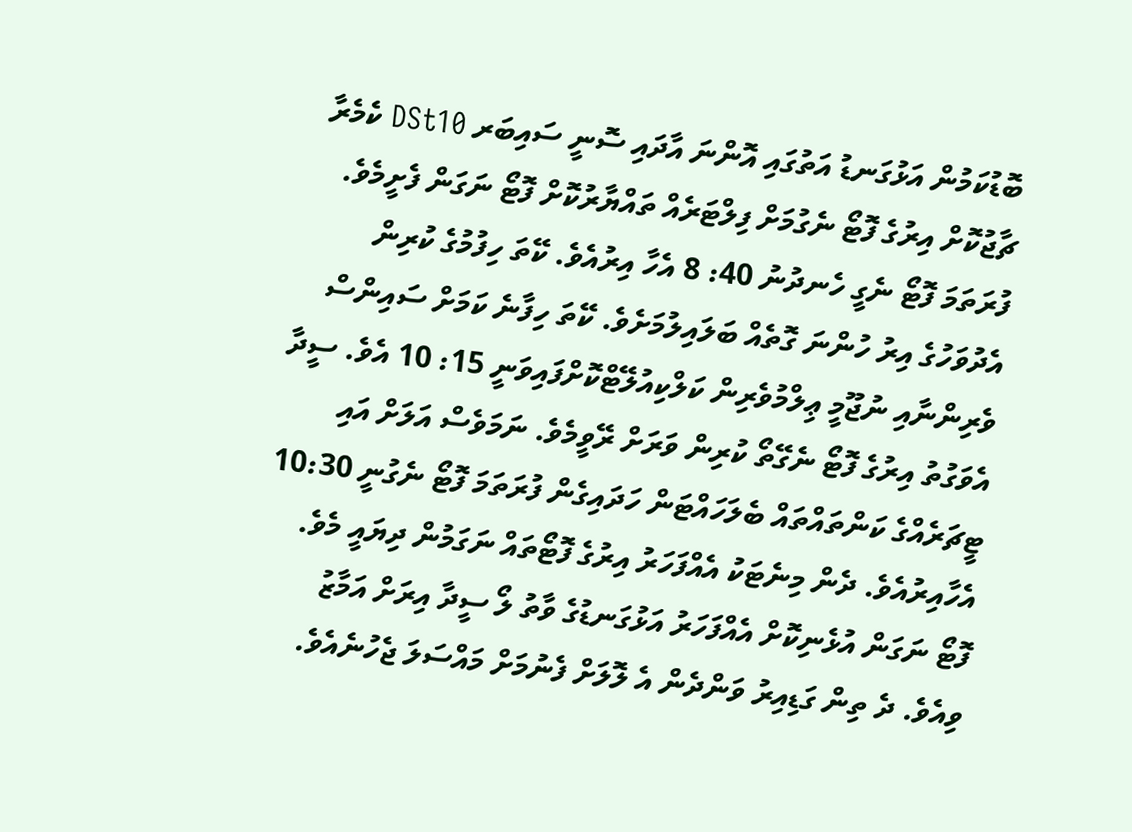ބޮޑުކަމުން އަޅުގަނޑު އަތުގައި އޮންނަ އާދައި ސޮނީ ސައިބަރ DSt10 ކެމެރާ ޗާޖުކޮށް އިރުގެ ފޮޓޯ ނެގުމަށް ފިލްޓަރެއް ތައްޔާރުކޮށް ފޮޓޯ ނަގަން ފެށީމެވެ. ފުރަތަމަ ފޮޓޯ ނެގީ ހެނދުނު 40: 8 އެހާ އިރުއެވެ. ކޭތަ ހިފުމުގެ ކުރިން އެދުވަހުގެ އިރު ހުންނަ ގޮތެއް ބަލައިލުމަށެވެ. ކޭތަ ހިފާނެ ކަމަށް ސައިންސް ވެރިންނާއި ނުޖޫމީ ޢިލްމުވެރިން ކަލްކިއުލޭޓްކޮށްފައިވަނީ 15: 10 އެވެ. ސީދާ އެވަގުތު އިރުގެ ފޮޓޯ ނެގޭތޯ ކުރިން ވަރަށް ރޭވީމެވެ. ނަމަވެސް އަލަށް އައި ޓީޗަރެއްގެ ކަންތައްތައް ބެލަހައްޓަން ހަދައިގެން ފުރަތަމަ ފޮޓޯ ނެގުނީ 10:30 އެހާއިރުއެވެ. ދެން މިނެޓަކު އެއްފަހަރު އިރުގެ ފޮޓޯތައް ނަގަމުން ދިޔައީ މެވެ. ފޮޓޯ ނަގަން އުޅެނިކޮށް އެއްފަހަރު އަޅުގަނޑުގެ ވާތު ލޯ ސީދާ އިރަށް އަމާޒު ވިއެވެ. ދެ ތިން ގަޑިއިރު ވަންދެން އެ ލޮލަށް ފެނުމަށް މައްސަލަ ޖެހުނެއެވެ.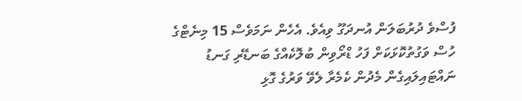ފުސްވެ ދުރުބަލަން އުނދަގޫ ވިއެވެ. އެހެން ނަމަވެސް 15 މިނެޓްގެ ހުސް ވަގުތުކޮޅަކަށް ފަހު ޑްރޯވިން ބުލޮކެއްގެ ބަނޑޭރި ގަނޑު ނައްޓައިލައިގެން މެދުން ކެމެރާ ލެވޭ ވަރުގެ ގޮޅި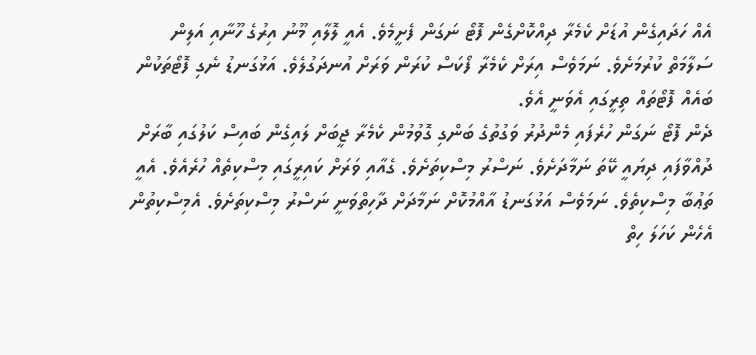އެއް ހަދައިގެން އުޑަށް ކެމެރާ ދިއްކޮށްގެން ފޮޓޯ ނަގަން ފެށީމެވެ. އެއީ ލޮލާއި މޫނު އިރުގެ ހޫނާއި އަލިން ސަލާމަތް ކުރުމަށެވެ. ނަމަވެސް އިރަށް ކެމެރާ ފޯކަސް ކުރަން ވަރަށް އުނދަގުލެވެ. އަޅުގަނޑު ނެގި ފޮޓޯތަކުން ބައެއް ފޮޓޯތައް ތިރީގައި އެވަނީ އެވެ.
ދެން ފޮޓޯ ނަގަން ހުރެފައި މެންދުރު ވަގުތުގެ ބަންގި ގޮވުމުން ކެމެރާ ޖީބަށް ލައިގެން ބައިސް ކަލުގައި ބާރަށް ދުއްވާފައި ދިޔައީ ކޭތަ ނަމާދަށެވެ. ނަސްރު މިސްކިތަށެވެ. ގެއާއި ވަރަށް ކައިރީގައި މިސްކިތެއް ހުރެއެވެ. އެއީ ތަޢުބާ މިސްކިތެވެ. ނަމަވެސް އަޅުގަނޑު އާއްމުކޮށް ނަމާދަށް ދާހިތްވަނީ ނަސްރު މިސްކިތަށެވެ. އެމިސްކިތުން އެހެން ކަހަލަ ހިތް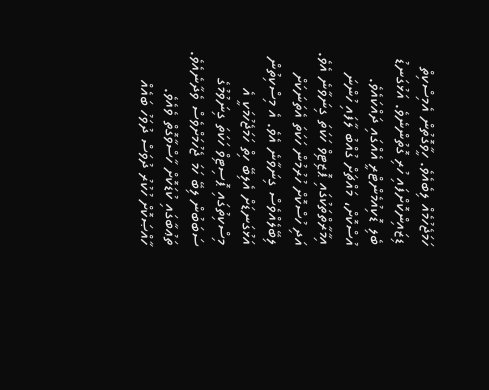ހަމަޖެހުމެއް ލިބެއެވެ. ހީވާގޮތުން އެމިސްކިތް ޑިޒައިންކޮށްފައި ހުރި ގޮތުންނެވެ. އަޅުގަނޑު ބެލި ޑޮކިއުމެންޓްރީ އެއްގައި ދައްކައެވެ. އުސްކޮށް، މައްޗަށް ގުއްބު ލާފައި ހުންނަ އިމާރާތްތަކުގައި ޕޮޒިޓިވް ހަކަތަ ގިނަވާނެ އެވެ. އަދި ހުސްކޮށް ހުރުމުން ހަކަތަ އެތަނަކަށް ލިބޭލެއްވެސް ގިނަވާނެ އެވެ. އެ މިސްކިތުން އަޅުގަނޑަށް އެލިބޭ ހިތް ހަމަޖެހުމަކީ އެ މިސްކިތުގައި ޕޮސިޓިވް ހަކަތަ ގިނަވުމުގެ ސަބަބުން ލިބޭ ހަމަ ޖެހުމަށްވެސް ވެދާނެއެވެ. ތަޢުބާގައި ކުޑަކޮށް ހާސްވާގޮތް ވެއެވެ. ހާއްޞަކޮށް ހުކުރު ދުވަސް ދުވަހު ބައެއް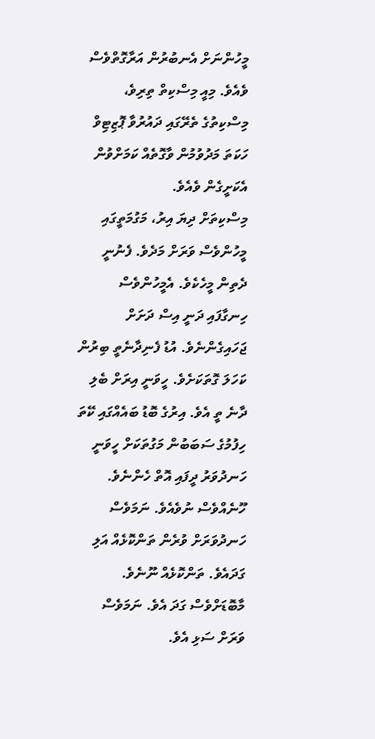މީހުންނަށް އެނބުރުން އަރާގޮތްވެސް ވެއެވެ. މިއީ މިސްކިތް ތިރިވެ، މިސްކިތުގެ ތެރޭގައި ދައުރުވާ ޕޮޒިޓިވް ހަކަތަ މަދުވުމުން ވާގޮތެއް ކަމަށްވުން އެކަށީގެން ވެއެވެ.
މިސްކިތަށް ދިޔަ އިރު، މަގުމަތީގައި މީހުންވެސް ވަރަށް މަދެވެ. ފެނުނީ ދެތިން މީހެކެވެ. އެމީހުންވެސް ހިނގާފައި ދަނީ އިސް ދަށަށް ޖަހައިގެންނެވެ. އުޑު ފެނިދާނެތީ ބިރުން ކަހަލަ ގޮތަކަށެވެ. ހީވަނީ އިރަށް ބެލި ދާނެ ތީ އެވެ. އިރުގެ ބޮޑު ބައެއްގައި ކޭތަ ހިފުމުގެ ސަބަބުން މަގުތަކަށް ހީވަނީ ހަނދުވަރު ދީފައި އޮތް ހެންނެވެ. ހޫނެއްވެސް ނުވެއެވެ. ނަމަވެސް ހަނދުވަރަށް ވުރެން ތަންކޮޅެއް އަލި ގަދައެވެ. ތަންކޮޅެއް ނޫނެވެ. މާބޮޑަށްވެސް ގަދަ އެވެ. ނަމަވެސް ވަރަށް ސަޅި އެވެ.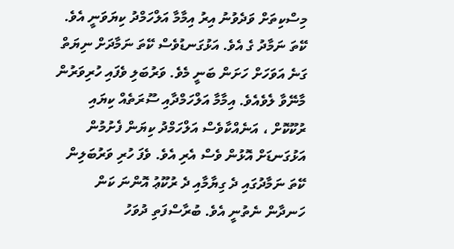މިސްކިތަށް ވަދެވުނު އިރު އިމާމާ އަލްހަމްދު ކިޔަވަނީ އެވެ. ކޭތަ ނަމާދު ގެ އެވެ. އަޅުގަނޑުވެސް ކޭތަ ނަމާދަށް ނިޔަތް ގަނެ އަވަހަށް ހަށަން ބަނީ މެވެ. ވަރުބަލި ވެފައި ހުރިވަރުން މާނޭވާ ލެވެއެވެ. އިމާމާ އަލްހަމްދާއި ސޫރަތެއް ކިޔައި ރުކޫކޮށް ، އަނެއްކާވެސް އަލްހަމްދު ކިޔަން ފެށުމުން އަޅުގަނޑަށް އޮޅުން ވެސް އެރި އެވެ. ވެފަ ހުރި ވަރުބަލިން ކޭތަ ނަމާދުގައި ދެ ގިޔާމާއި ދެ ރުކޫޢު އޮންނަ ކަން ހަނދާން ނެތުނީ އެވެ. ބުރާސްފަތި ދުވަހު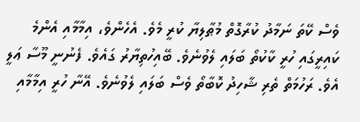ވެސް ކޭތަ ނަމާދު ކުރާގޮތް މުޠާލިޔާ ކުރީ މެވެ. އެހެންވެ، އިމާމާއި އެންމެ ކައިރީގައި ހުރީ ކާކުތޯ ބަލައި ލެވުނެވެ. ބޭއިހުތިޔާރު ގައެވެ. ފެނުނީ މޫސާ ޢަލީ އެވެ. ރަހުމަތް ތެރި ޝާހިދު ކޮބާތޯ ވެސް ބަލައި ލެވުނެވެ. އޭނާ ހުރީ އިމާމާއި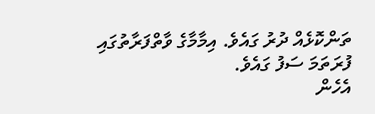ތަންކޮޅެއް ދުރު ގައެވެ. އިމާމާގެ ވާތްފަރާތުގައި ފުރަތަމަ ސަފު ގައެވެ.
އެހެން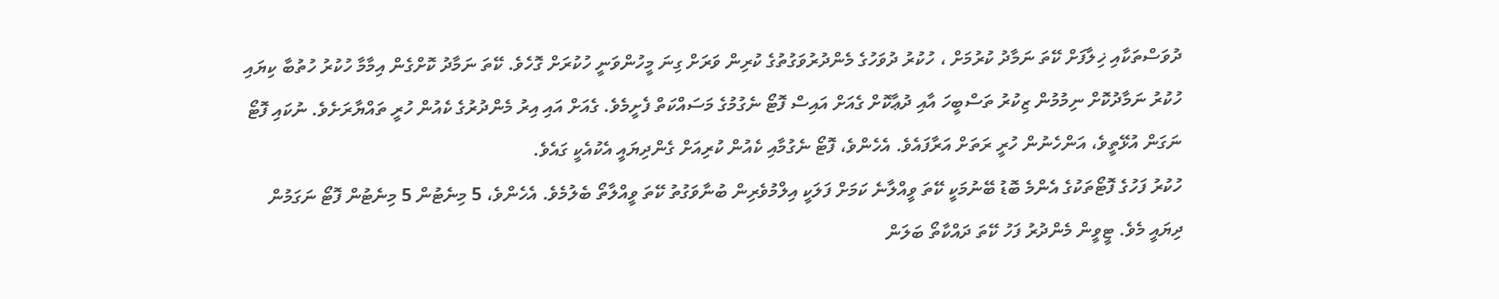ދުވަސްތަކާއި ޚިލާފަށް ކޭތަ ނަމާދު ކުރުމަށް ، ހުކުރު ދުވަހުގެ މެންދުރުވަގުތުގެ ކުރިން ވަރަށް ގިނަ މީހުންވަނީ ހުކުރަށް ގޮހެވެ. ކޭތަ ނަމާދު ކޮށްގެން އިމާމާ ހުކުރު ހުތުބާ ކިޔައި ހުކުރު ނަމާދުކޮށް ނިމުމުން ޒިކުރު ތަސްބީހަ އާއި ދުޢާކޮށް ގެއަށް އައިސް ފޮޓޯ ނެގުމުގެ މަސައްކަތް ފެށީމެވެ. ގެއަށް އައި އިރު މެންދުރުގެ ކެއުން ހުރީ ތައްޔާރަށެވެ. ނުކައި ފޮޓޯ ނަގަން އުޅޭތީވެ، އަންހެނުން ހުރީ ރަތަށް އަރާފައެވެ. އެހެންވެ، ފޮޓޯ ނެގުމާއި ކެއުން ކުރިއަށް ގެންދިޔައީ އެކުއެކީ ގައެވެ.
ހުކުރު ފަހުގެ ފޮޓޯތަކުގެ އެންމެ ބޮޑު ބޭނުމަކީ ކޭތަ ވީއްލާނެ ކަމަށް ފަލަކީ އިލްމުވެރިން ބުނާވަގުތު ކޭތަ ވީއްލާތޯ ބެލުމެވެ. އެހެންވެ، 5 މިނެޓުން 5 މިނެޓުން ފޮޓޯ ނަގަމުން ދިޔައީ މެވެ. ޓީވީން މެންދުރު ފަހު ކޭތަ ދައްކާތޯ ބަލަން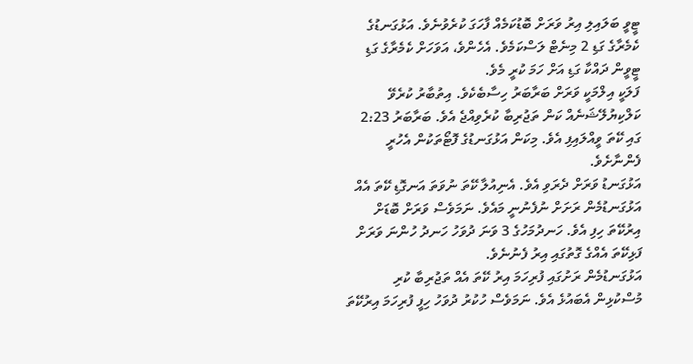ޓީވީ ބަލައިލި އިރު ވަރަށް ބޮޑުކަމެއް ފާހަގަ ކުރެވުނެވެ. އަޅުގަނޑުގެ ކެމެރާގެ ގަޑި 2 މިނެޓް ލަސްކަމެވެ. އެހެންވެ، އަވަހަށް ކެމެރާގެ ގަޑި ޓީވީން ދައްކާ ގަޑި އަށް ހަމަ ކުރީ މެވެ.
ފަލަކީ އިލްމަކީ ވަރަށް ބަރާބަރު ހިސާބެކެވެ. އިތުބާރު ކުރެވޭ ކަލްކިޔުލޭޝަނެއް ކަން ތަޖުރިބާ ކުރެވިއްޖެ އެވެ. ބަރާބަރު 2:23 ގައި ކޭތަ ވީއްލައިފި އެވެ. މިކަން އަޅުގަނޑުގެ ފޮޓޯތަކުން އެހުރީ ފެންނާށެވެ.
އަޅުގަނޑު ވަރަށް ދެރަވި އެވެ. އެނިއުލާ ކޭތަ ނުވަތަ އަނގޮޑި ކޭތަ އެއް އަޅުގަނޑުމެން ރަށަށް ނުފެނުނީ މައެވެ. ނަމަވެސް ވަރަށް ބޮޑަށް އިރުކޭތަ ހިފި އެވެ. ހަނދުމަހުގެ 3 ވަނަ ދުވަހު ހަނދު ހުންނަ ވަރަށް ފަޅިކޭތަ އެއްގެ ގޮތުގައި އިރު ފެނުނެވެ.
އަޅުގަނޑުމެން ރަށުގައި ފުރިހަމަ އިރު ކޭތަ އެއް ތަޖުރިބާ ކުރި މުސްކުޅިން އެބައުޅެ އެވެ. ނަމަވެސް ހުކުރު ދުވަހު ހިފީ ފުރިހަމަ އިރުކޭތަ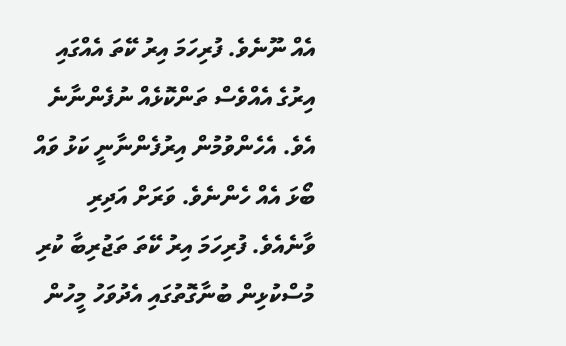އެއް ނޫނެވެ. ފުރިހަމަ އިރު ކޭތަ އެއްގައި އިރުގެ އެއްވެސް ތަންކޮޅެއް ނުފެންނާނެ އެވެ. އެހެންވުމުން އިރުފެންނާނީ ކަޅު ވައް ބޯޅަ އެއް ހެންނެވެ. ވަރަށް އަދިރި ވާނެއެވެ. ފުރިހަމަ އިރު ކޭތަ ތަޖުރިބާ ކުރި މުސްކުޅިން ބުނާގޮތުގައި އެދުވަހު މީހުން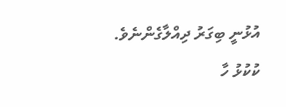އުޅުނީ ބިގަރު ދިއްލާގެންނެވެ. ކުކުޅު ހާ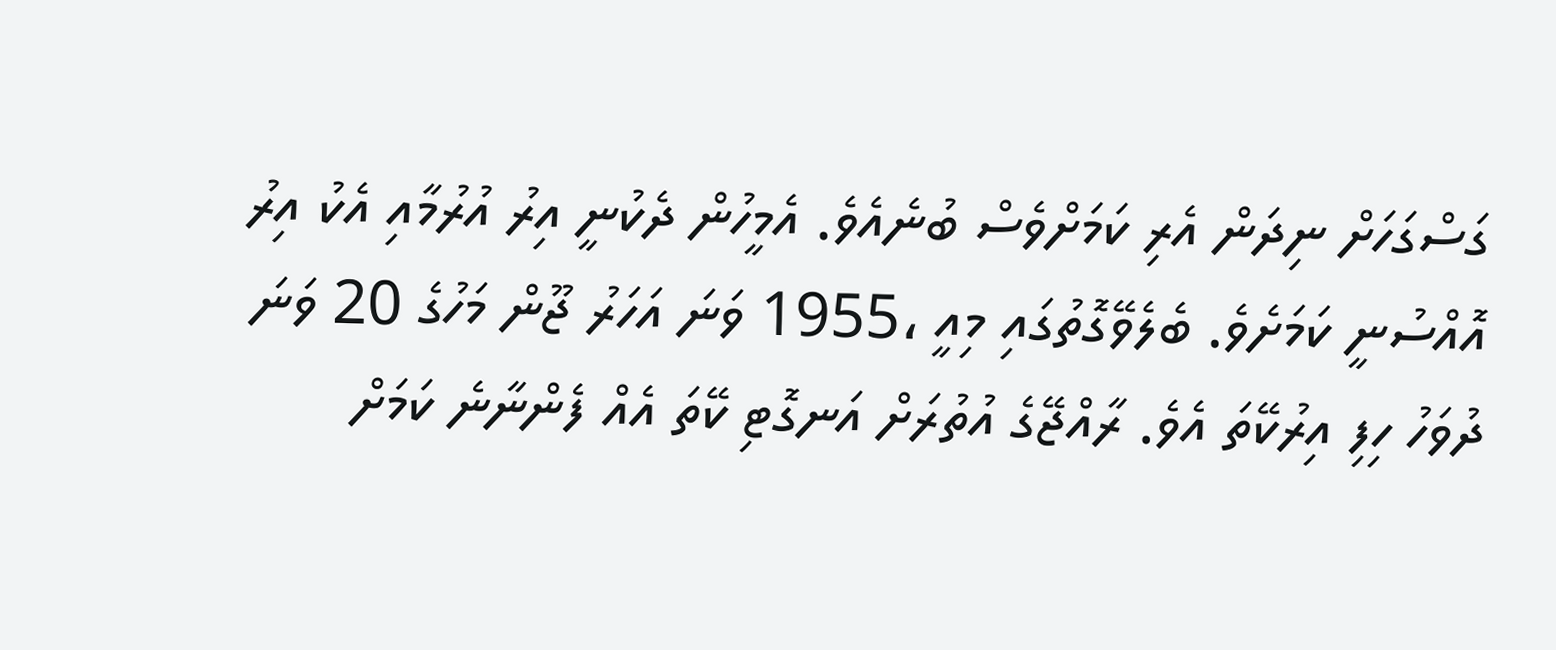ގަސްގަހަށް ނިދަން އެރި ކަމަށްވެސް ބުނެއެވެ. އެމީހުން ދެކުނީ އިރު އުރުމާއި އެކު އިރު އޮއްސުނީ ކަމަށެވެ. ބެލެވޭގޮތުގައި މިއީ ،1955 ވަނަ އަހަރު ޖޫން މަހުގެ 20 ވަނަ ދުވަހު ހިފި އިރުކޭތަ އެވެ. ރާއްޖޭގެ އުތުރަށް އަނގޮޓި ކޭތަ އެއް ފެންނާނެ ކަމަށް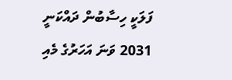ފަލަކީ ހިސާބުން ދައްކަނީ 2031 ވަނަ އަހަރުގެ މެއި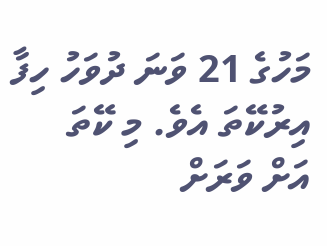މަހުގެ 21 ވަނަ ދުވަހު ހިފާ އިރުކޭތަ އެވެ. މި ކޭތަ އަށް ވަރަށް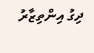ދިގު އިންތިޒާރު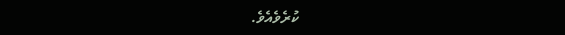ކުރެވެއެވެ.